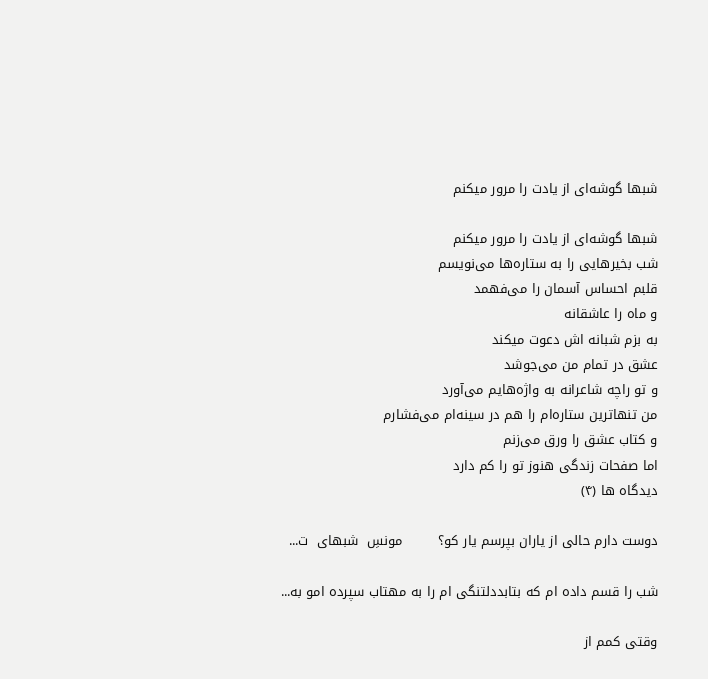شبها گوشه‌ای از یادت را مرور میکنم

شبها گوشه‌ای از یادت را مرور میکنم
شب بخیرهایی را به ستاره‌ها می‌نویسم
قلبم احساس آسمان را می‌فهمد
و ماه را عاشقانه
به بزم شبانه اش دعوت میکند
عشق در تمام من می‌جوشد
و تو راچه شاعرانه به واژه‌هایم می‌آورد
من تنهاترین ستاره‌ام را هم در سینه‌ام می‌فشارم
و کتاب عشق را ورق می‌زنم
اما صفحات زندگی هنوز تو را کم دارد
دیدگاه ها (۴)

دوست دارم حالی از یاران بپرسم یار کو؟        مونسِ  شبهای  ت...

شب را قسم داده ام که بتابددلتنگی ام را به مهتاب سپرده امو به...

وقتی کمم از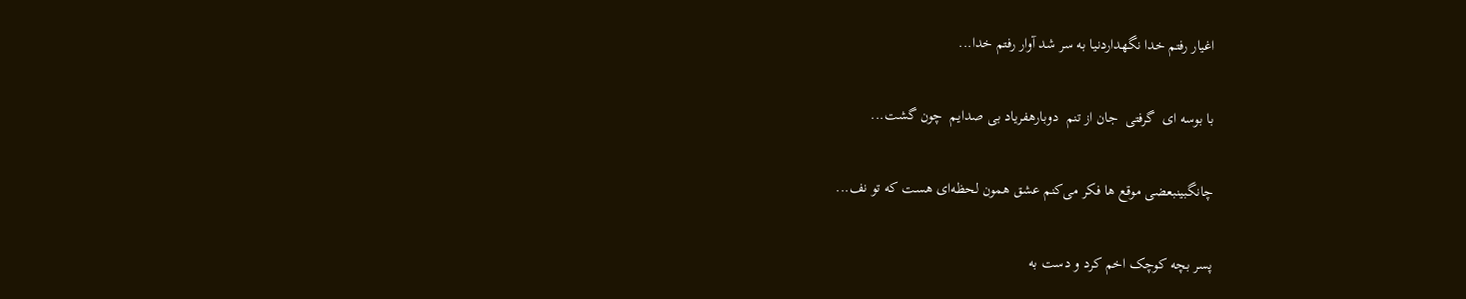اغیار رفتم خدا نگهداردنیا به سر شد آوار رفتم خدا...

با بوسه ای  گرفتی  جان از تنم  دوبارهفریاد بی صدایم  چون گشت...

چانگبینبعضی موقع ها فکر می‌کنم عشق همون لحظه‌ای هست که تو نف...

پسر بچه کوچک اخم کرد و دست به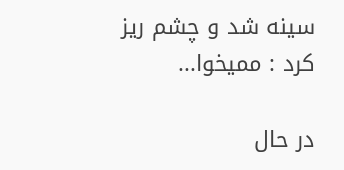سینه شد و چشم ریز کرد : ممیخوا...

در حال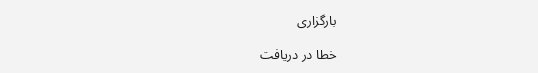بارگزاری

خطا در دریافت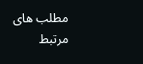مطلب های مرتبط